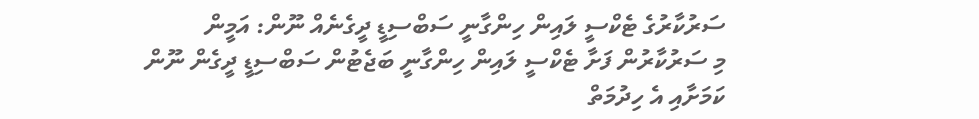ސަރުކާރުގެ ޓެކްސީ ލައިން ހިންގާނީ ސަބްސިޑީ ދީގެނެއް ނޫން: އަމީން
މި ސަރުކާރުން ފަށާ ޓެކްސީ ލައިން ހިންގާނީ ބަޖެޓުން ސަބްސިޑީ ދީގެން ނޫން ކަމަށާއި އެ ހިދުމަތް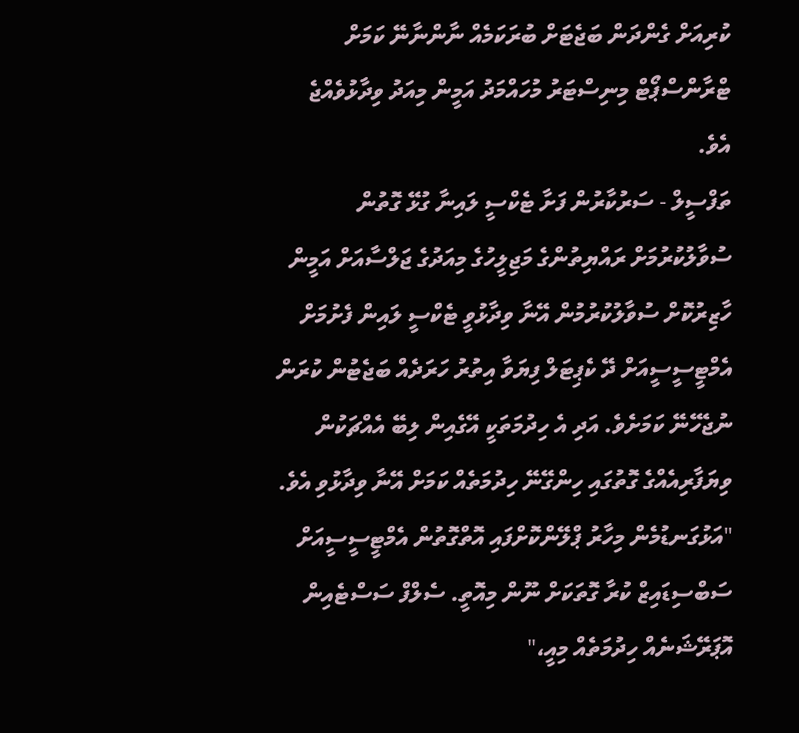ކުރިއަށް ގެންދަން ބަޖެޓަށް ބުރަކަމެއް ނާންނާނޭ ކަމަށް ޓްރާންސްޕޯޓް މިނިސްޓަރު މުހައްމަދު އަމީން މިއަދު ވިދާޅުވެއްޖެ އެވެ.
ތަފްސީލް - ސަރުކާރުން ފަށާ ޓެކްސީ ލައިނާ ގުޅޭ ގޮތުން ސުވާލުކުރުމަށް ރައްޔިތުންގެ މަޖިލީހުގެ މިއަދުގެ ޖަލްސާއަށް އަމީން ހާޒިރުކޮށް ސުވާލުކުރުމުން އޭނާ ވިދާޅުވީ ޓެކްސީ ލައިން ފެށުމަށް އެމްޓީސީސީއަށް ދޭ ކެޕިޓަލް ފިޔަވާ އިތުރު ހަރަދެއް ބަޖެޓުން ކުރަން ނުޖެހޭނޭ ކަމަށެވެ. އަދި އެ ހިދުމަތަކީ އޭގެއިން ލިބޭ އެއްޗަކުން ވިޔަފާރިއެއްގެ ގޮތުގައި ހިންގޭނޭ ހިދުމަތެއް ކަމަށް އޭނާ ވިދާޅުވި އެވެ.
"އަޅުގަނޑުމެން މިހާރު ޕްލޭންކޮށްފައި އޮތްގޮތުން އެމްޓީސީސީއަށް ސަބްސިޑައިޒް ކުރާ ގޮތަކަށް ނޫން މިއޮތީ. ސެލްފް ސަސްޓެއިން އޮޕަރޭޝަނެއް ހިދުމަތެއް މިއީ،"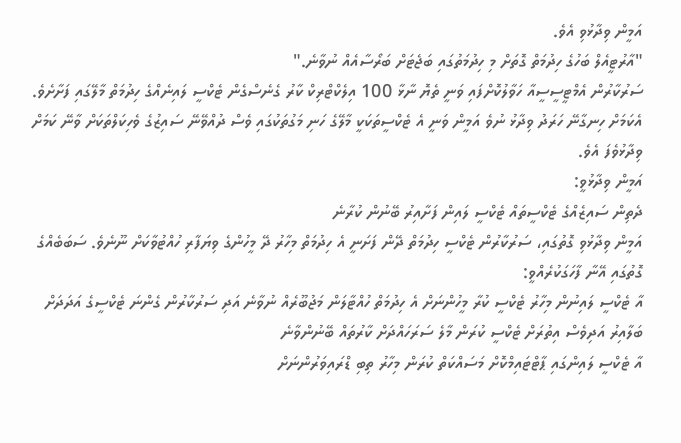އަމީން ވިދާޅުވި އެވެ.
"އާރުޓީއެލް ބަހުގެ ހިދުމަތް ގޮތަށް މި ހިދުމަތުގައި ބަޖެޓަށް ބަރޯސާއެއް ނުވާނެ."
ސަރުކާރުން އެމްޓީސީސީއާ ހަވާލުކޮށްފައި ވަނީ ތެޔޮ ނާޅާ 100 އިލެކްޓްރިކް ކާރު ގެނެސްގެން ޓެކްސީ ލައިނެއްގެ ހިދުމަތް މާލޭގައި ފަށާށެވެ. އެކަމަށް ހިނގާނޭ ހަރަދު ވިދާޅު ނުވެ އަމީން ވަނީ އެ ޓެކްސީތަކަކީ މާލޭގެ ހަނި މަގުތަކުގައި ވެސް ދުއްވޭނޭ ސައިޒުގެ ވެހިކަލްތަކަށް ވާނޭ ކަމަށް ވިދާޅުވެފަ އެވެ.
އަމީން ވިދާޅުވީ:
ދެތިން ސައިޒެއްގެ ޓެކްސީތައް ޓެކްސީ ލައިން ފަށާއިރު ބޭނުން ކުރާނެ
އަމީން ވިދާޅުވި ގޮތުގައި، ސަރުކާރުން ޓެކްސީ ހިދުމަތް ދޭން ފަށަނީ އެ ހިދުމަތް މިހާރު ދޭ މީހުންގެ ވިޔަފާރި ހުއްޓުވާކަށް ނޫނެވެ. ސަބަބެއްގެ ގޮތުގައި އޭނާ ފާހަގަކުރެއްވީ:
އާ ޓެކްސީ ލައިނުން މިހާރު ޓެކްސީ ކުރާ މީހުންނަށް އެ ހިދުމަތް ހުއްޓާލަން މަޖުބޫރެއް ނުވާނެ އަދި ސަރުކާރުން ގެންނަ ޓެކްސީގެ އަދަދަށް ބަލާއިރު އަދިވެސް އިތުރަށް ޓެކްސީ ކުރަން މާލެ ސަރަހައްދަށް ކާރުތައް ބޭނުންވާނެ
އާ ޓެކްސީ ލައިންގައި ޕާޓްޓައިމްކޮށް މަސައްކަތް ކުރަން މިހާރު ތިބި ޑްރައިވަރުންނަށް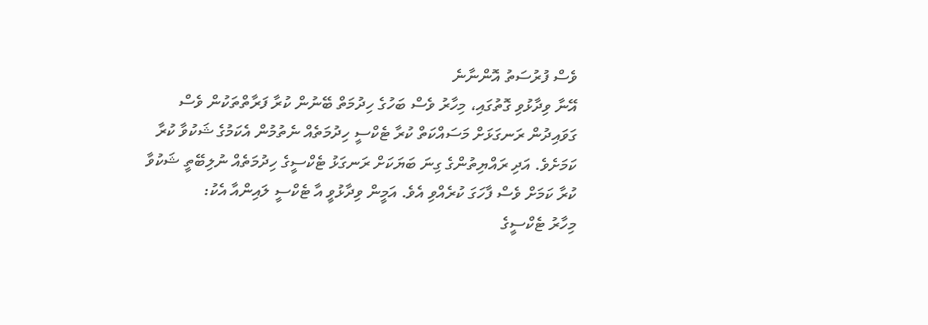ވެސް ފުރުސަތު އޮންނާނެ
އޭނާ ވިދާޅުވި ގޮތުގައި، މިހާރު ވެސް ބަހުގެ ހިދުމަތް ބޭނުން ކުރާ ފަރާތްތަކުން ވެސް ގަވައިދުން ރަނގަޅަށް މަސައްކަތް ކުރާ ޓެކްސީ ހިދުމަތެއް ނެތުމުން އެކަމުގެ ޝަކުވާ ކުރާ ކަމަށެވެ. އަދި ރައްޔިތުންގެ ގިނަ ބަޔަކަށް ރަނގަޅު ޓެކްސީގެ ހިދުމަތެއް ނުލިބޭތީ ޝަކުވާ ކުރާ ކަމަށް ވެސް ފާހަގަ ކުރެއްވި އެވެ. އަމީން ވިދާޅުވީ އާ ޓެކްސީ ލައިންއާ އެކު:
މިހާރު ޓެކްސީގެ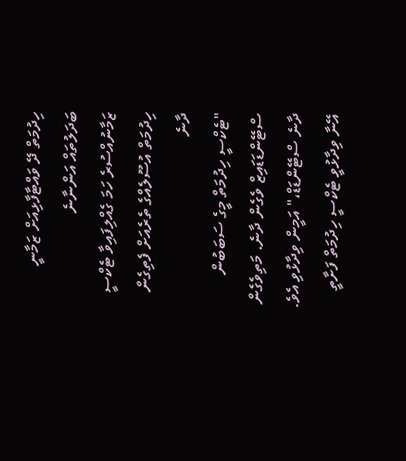ހިދުމަތް ދޭ ވައްޓާފާޅިއަށް ޒަމާނީ ބަދަލުތައް އަންނާނެ
ޒަމާނުއްސުރެ ހަމަ ގެއްލިފައިވާ ޓެކްސީ ހިދުމަތް އުސޫލެއްގެ ތެރެއަށް ފެތިގެން ދާނެ
"ޓެކްސީ ހިދުމަތް މީގެ ސަބަބުން ސްޓޭންޑަޑައިޒް ވެގެން ދާނެ. މަތިވެގެން ދާނެ ސްޓޭންޑަޑް،" އަމީން ވިދާޅުވި އެވެ.
އޭނާ ވިދާޅުވީ ޓެކްސީ ހިދުމަތް ފަށާތީ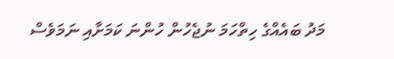މަދު ބައެއްގެ ހިތްހަމަ ނުޖެހުން ހުންނަ ކަމަށާއި ނަމަވެސް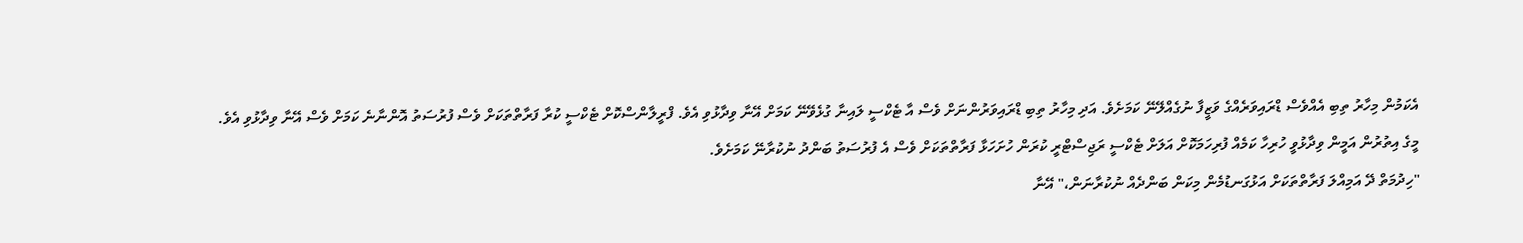އެކަމުން މިހާރު ތިބި އެއްވެސް ޑްރައިވަރެއްގެ ވަޒީފާ ނުގެއްލޭނޭ ކަމަށެވެ. އަދި މިހާރު ތިބި ޑްރައިވަރުންނަށް ވެސް އާ ޓެކްސީ ލައިނާ ގުޅެވޭނޭ ކަމަށް އޭނާ ވިދާޅުވި އެވެ. ފްރީލާންސްކޮށް ޓެކްސީ ކުރާ ފަރާތްތަކަށް ވެސް ފުރުސަތު އޮންނާނެ ކަމަށް ވެސް އޭނާ ވިދާޅުވި އެވެ.
މީގެ އިތުރުން އަމީން ވިދާޅުވީ ހުރިހާ ކަމެއް ފުރިހަމަކޮށް އަލަށް ޓެކްސީ ރަޖިސްޓްރީ ކުރަން ހުށަހަޅާ ފަރާތްތަކަށް ވެސް އެ ފުރުސަތު ބަންދު ނުކުރާނޭ ކަމަށެވެ.
"ހިދުމަތް ދޭ އަމިއްލަ ފަރާތްތަކަށް އަޅުގަނޑުމެން މިކަން ބަންދެއް ނުކުރާނަން،" އޭނާ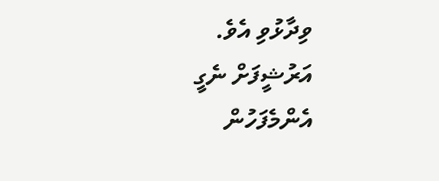ވިދާޅުވި އެވެ.
އަރުޝީފަށް ނެގީ
އެންމެފަހުން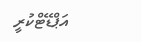އަޕްޑޭޓްކުރީ